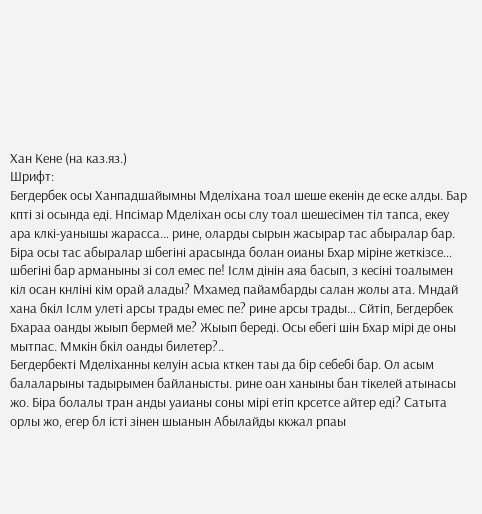Хан Кене (на каз.яз.)
Шрифт:
Бегдербек осы Ханпадшайымны Мделіхана тоал шеше екенін де еске алды. Бар кпті зі осында еді. Нпсімар Мделіхан осы слу тоал шешесімен тіл тапса, екеу ара клкі-уанышы жарасса… рине, оларды сырын жасырар тас абыралар бар. Біра осы тас абыралар шбегіні арасында болан оианы Бхар міріне жеткізсе… шбегіні бар арманыны зі сол емес пе! Іслм дінін аяа басып, з кесіні тоалымен кіл осан кнліні кім орай алады? Мхамед пайамбарды салан жолы ата. Мндай хана бкіл Іслм улеті арсы трады емес пе? рине арсы трады… Сйтіп, Бегдербек Бхараа оанды жыып бермей ме? Жыып береді. Осы ебегі шін Бхар мірі де оны мытпас. Ммкін бкіл оанды билетер?..
Бегдербекті Мделіханны келуін асыа кткен таы да бір себебі бар. Ол асым балаларыны тадырымен байланысты. рине оан ханыны бан тікелей атынасы жо. Біра болалы тран анды уаианы соны мірі етіп крсетсе айтер еді? Сатыта орлы жо, егер бл істі зінен шыанын Абылайды ккжал рпаы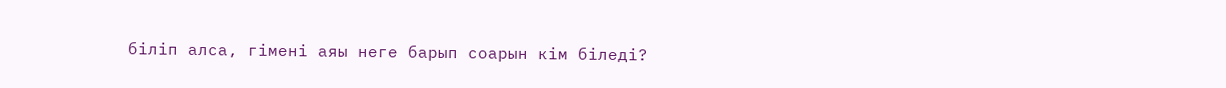біліп алса, гімені аяы неге барып соарын кім біледі?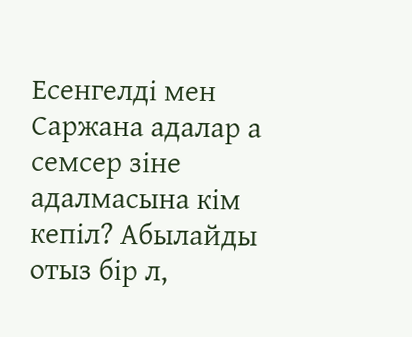Есенгелді мен Саржана адалар а семсер зіне адалмасына кім кепіл? Абылайды отыз бір л,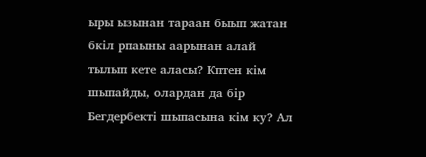ыры ызынан тараан быып жатан бкіл рпаыны аарынан алай тылып кете аласы? Кптен кім шыпайды, олардан да бір Бегдербекті шыпасына кім ку? Ал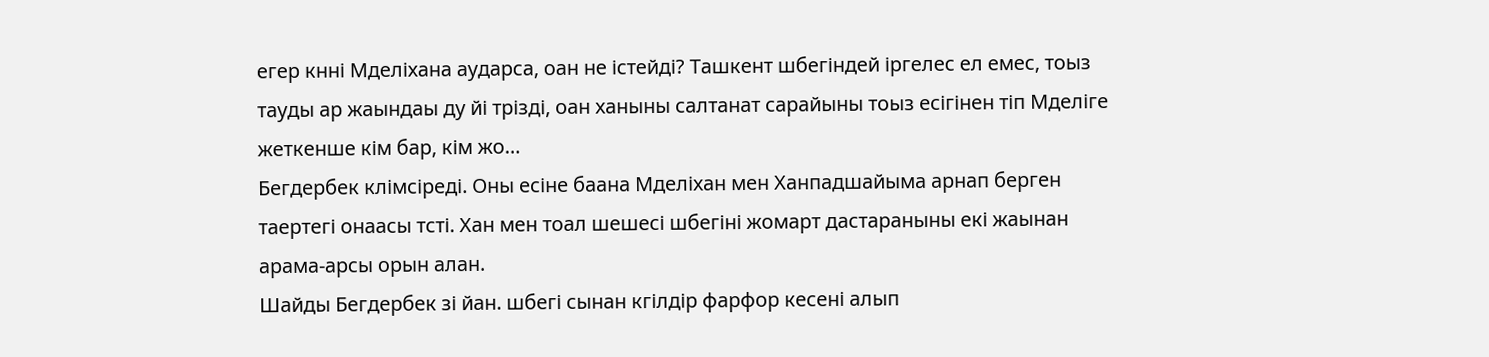егер кнні Мделіхана аударса, оан не істейді? Ташкент шбегіндей іргелес ел емес, тоыз тауды ар жаындаы ду йі трізді, оан ханыны салтанат сарайыны тоыз есігінен тіп Мделіге жеткенше кім бар, кім жо…
Бегдербек клімсіреді. Оны есіне баана Мделіхан мен Ханпадшайыма арнап берген таертегі онаасы тсті. Хан мен тоал шешесі шбегіні жомарт дастараныны екі жаынан арама-арсы орын алан.
Шайды Бегдербек зі йан. шбегі сынан кгілдір фарфор кесені алып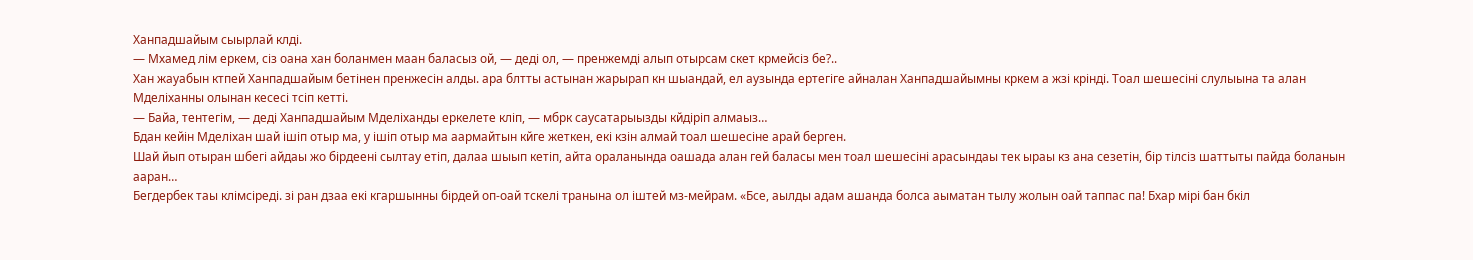Ханпадшайым сыырлай клді.
— Мхамед лім еркем, сіз оана хан боланмен маан баласыз ой, — деді ол, — пренжемді алып отырсам скет крмейсіз бе?..
Хан жауабын ктпей Ханпадшайым бетінен пренжесін алды. ара блтты астынан жарырап кн шыандай, ел аузында ертегіге айналан Ханпадшайымны кркем а жзі крінді. Тоал шешесіні слулыына та алан Мделіханны олынан кесесі тсіп кетті.
— Байа, тентегім, — деді Ханпадшайым Мделіханды еркелете кліп, — мбрк саусатарыызды кйдіріп алмаыз…
Бдан кейін Мделіхан шай ішіп отыр ма, у ішіп отыр ма аармайтын кйге жеткен, екі кзін алмай тоал шешесіне арай берген.
Шай йып отыран шбегі айдаы жо бірдеені сылтау етіп, далаа шыып кетіп, айта ораланында оашада алан гей баласы мен тоал шешесіні арасындаы тек ыраы кз ана сезетін, бір тілсіз шаттыты пайда боланын ааран…
Бегдербек таы клімсіреді. зі ран дзаа екі кгаршынны бірдей оп-оай тскелі транына ол іштей мз-мейрам. «Бсе, аылды адам ашанда болса аыматан тылу жолын оай таппас па! Бхар мірі бан бкіл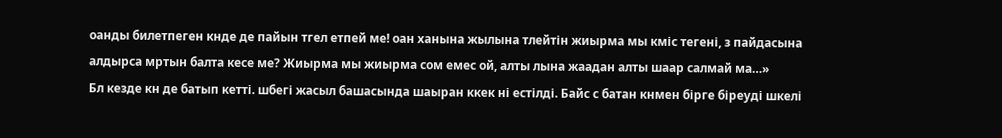оанды билетпеген кнде де пайын тгел етпей ме! оан ханына жылына тлейтін жиырма мы кміс тегені, з пайдасына алдырса мртын балта кесе ме? Жиырма мы жиырма сом емес ой, алты лына жаадан алты шаар салмай ма…»
Бл кезде кн де батып кетті. шбегі жасыл башасында шаыран ккек ні естілді. Байс с батан кнмен бірге біреуді шкелі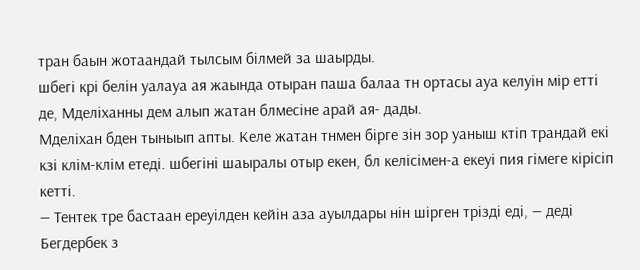тран баын жотаандай тылсым білмей за шаырды.
шбегі крі белін уалауа ая жаында отыран паша балаа тн ортасы ауа келуін мір етті де, Мделіханны дем алып жатан блмесіне арай ая- дады.
Мделіхан бден тыныып апты. Келе жатан тнмен бірге зін зор уаныш ктіп трандай екі кзі клім-клім етеді. шбегіні шаыралы отыр екен, бл келісімен-а екеуі пия гімеге кірісіп кетті.
— Тентек тре бастаан ереуілден кейін аза ауылдары нін шірген трізді еді, — деді Бегдербек з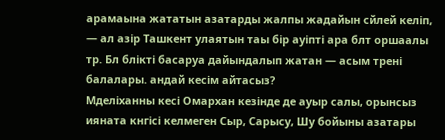арамаына жататын азатарды жалпы жадайын сйлей келіп, — ал азір Ташкент улаятын таы бір ауіпті ара блт оршаалы тр. Бл блікті басаруа дайындалып жатан — асым трені балалары. андай кесім айтасыз?
Мделіханны кесі Омархан кезінде де ауыр салы, орынсыз ияната кнгісі келмеген Сыр, Сарысу, Шу бойыны азатары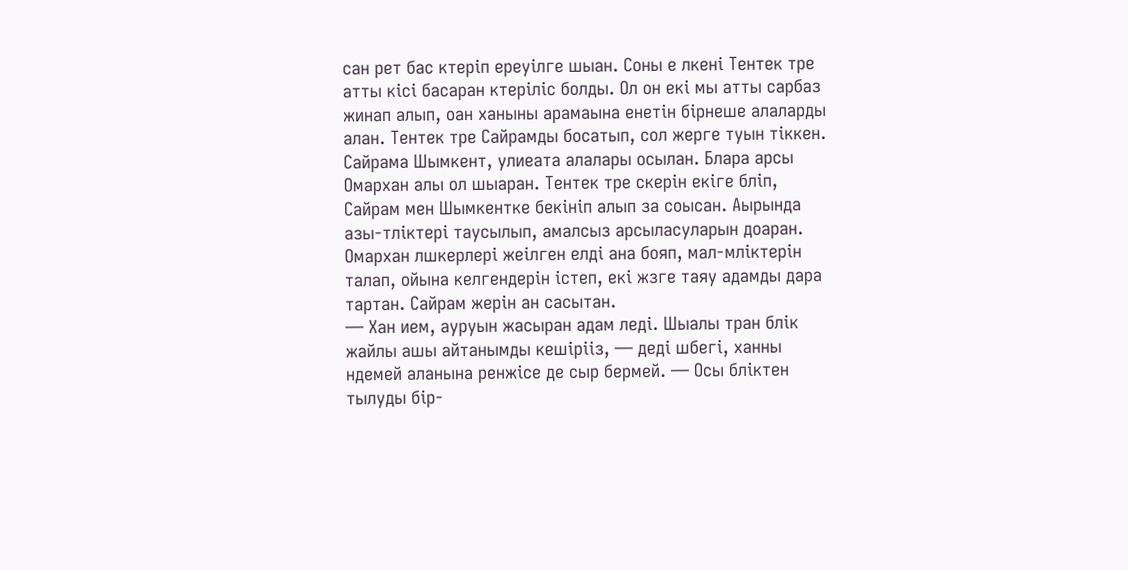сан рет бас ктеріп ереуілге шыан. Соны е лкені Тентек тре атты кісі басаран ктеріліс болды. Ол он екі мы атты сарбаз жинап алып, оан ханыны арамаына енетін бірнеше алаларды алан. Тентек тре Сайрамды босатып, сол жерге туын тіккен. Сайрама Шымкент, улиеата алалары осылан. Блара арсы Омархан алы ол шыаран. Тентек тре скерін екіге бліп, Сайрам мен Шымкентке бекініп алып за соысан. Аырында азы-тліктері таусылып, амалсыз арсыласуларын доаран. Омархан лшкерлері жеілген елді ана бояп, мал-мліктерін талап, ойына келгендерін істеп, екі жзге таяу адамды дара тартан. Сайрам жерін ан сасытан.
— Хан ием, ауруын жасыран адам леді. Шыалы тран блік жайлы ашы айтанымды кешірііз, — деді шбегі, ханны ндемей аланына ренжісе де сыр бермей. — Осы бліктен тылуды бір-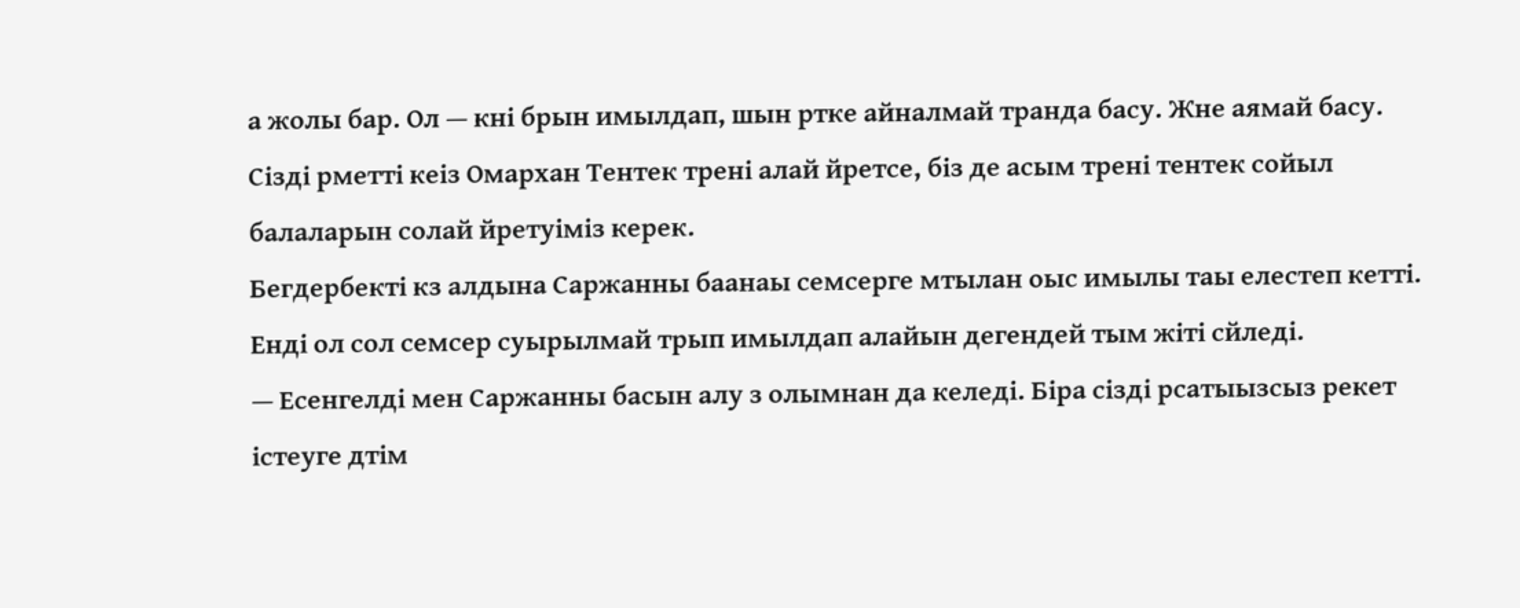а жолы бар. Ол — кні брын имылдап, шын ртке айналмай транда басу. Жне аямай басу. Сізді рметті кеіз Омархан Тентек трені алай йретсе, біз де асым трені тентек сойыл балаларын солай йретуіміз керек.
Бегдербекті кз алдына Саржанны баанаы семсерге мтылан оыс имылы таы елестеп кетті. Енді ол сол семсер суырылмай трып имылдап алайын дегендей тым жіті сйледі.
— Есенгелді мен Саржанны басын алу з олымнан да келеді. Біра сізді рсатыызсыз рекет істеуге дтім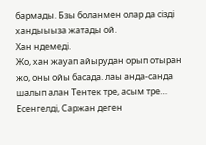бармады. Бзы боланмен олар да сізді хандыыыза жатады ой.
Хан ндемеді.
Жо, хан жауап айырудан орып отыран жо, оны ойы басада. лаы анда-санда шалып алан Тентек тре, асым тре… Есенгелді, Саржан деген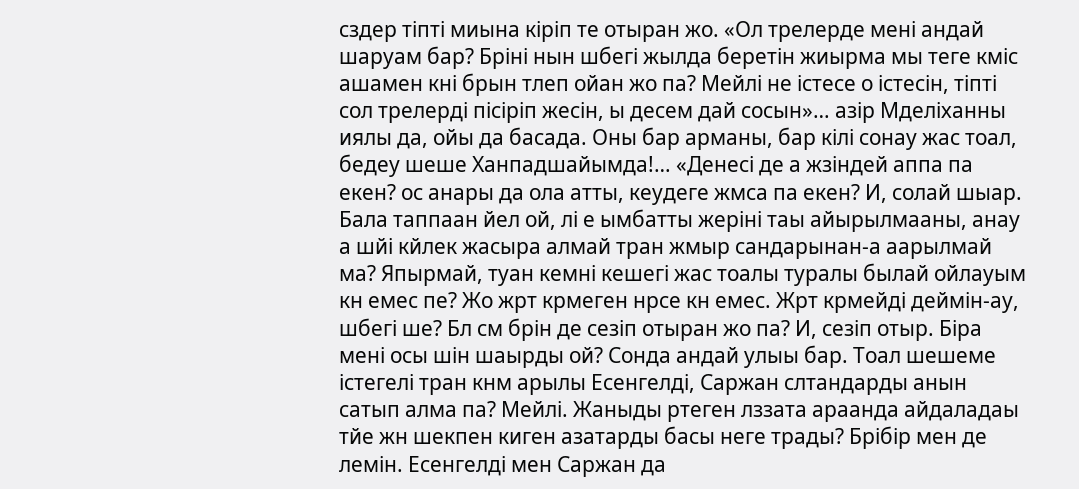сздер тіпті миына кіріп те отыран жо. «Ол трелерде мені андай шаруам бар? Бріні нын шбегі жылда беретін жиырма мы теге кміс ашамен кні брын тлеп ойан жо па? Мейлі не істесе о істесін, тіпті сол трелерді пісіріп жесін, ы десем дай сосын»… азір Мделіханны иялы да, ойы да басада. Оны бар арманы, бар кілі сонау жас тоал, бедеу шеше Ханпадшайымда!… «Денесі де а жзіндей аппа па екен? ос анары да ола атты, кеудеге жмса па екен? И, солай шыар. Бала таппаан йел ой, лі е ымбатты жеріні таы айырылмааны, анау а шйі кйлек жасыра алмай тран жмыр сандарынан-а аарылмай ма? Япырмай, туан кемні кешегі жас тоалы туралы былай ойлауым кн емеc пе? Жо жрт крмеген нрсе кн емес. Жрт крмейді деймін-ау, шбегі ше? Бл см брін де сезіп отыран жо па? И, сезіп отыр. Біра мені осы шін шаырды ой? Сонда андай улыы бар. Тоал шешеме істегелі тран кнм арылы Есенгелді, Саржан слтандарды анын сатып алма па? Мейлі. Жаныды ртеген лззата араанда айдаладаы тйе жн шекпен киген азатарды басы неге трады? Брібір мен де лемін. Есенгелді мен Саржан да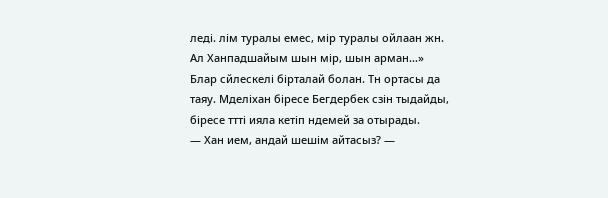леді. лім туралы емес, мір туралы ойлаан жн. Ал Ханпадшайым шын мір, шын арман…»
Блар сйлескелі бірталай болан. Тн ортасы да таяу. Мделіхан біресе Бегдербек сзін тыдайды, біресе ттті ияла кетіп ндемей за отырады.
— Хан ием, андай шешім айтасыз? —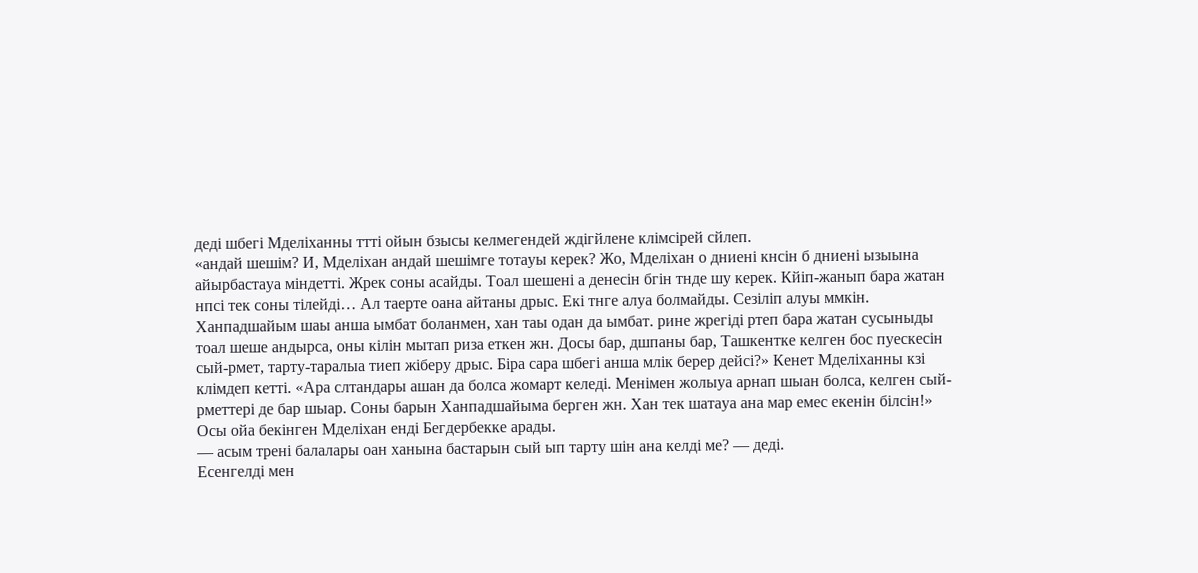деді шбегі Мделіханны ттті ойын бзысы келмегендей ждігйлене клімсірей сйлеп.
«андай шешім? И, Мделіхан андай шешімге тотауы керек? Жо, Мделіхан о дниені кнсін б дниені ызыына айырбастауа міндетті. Жрек соны асайды. Тоал шешені а денесін бгін тнде шу керек. Кйіп-жанып бара жатан нпсі тек соны тілейді… Ал таерте оана айтаны дрыс. Екі тнге алуа болмайды. Сезіліп алуы ммкін. Ханпадшайым шаы анша ымбат боланмен, хан таы одан да ымбат. рине жрегіді ртеп бара жатан сусыныды тоал шеше андырса, оны кілін мытап риза еткен жн. Досы бар, дшпаны бар, Ташкентке келген бос пуескесін сый-рмет, тарту-таралыа тиеп жіберу дрыс. Біра сара шбегі анша млік берер дейсі?» Кенет Мделіханны кзі клімдеп кетті. «Ара слтандары ашан да болса жомарт келеді. Менімен жолыуа арнап шыан болса, келген сый-рметтері де бар шыар. Соны барын Ханпадшайыма берген жн. Хан тек шатауа ана мар емес екенін білсін!» Осы ойа бекінген Мделіхан енді Бегдербекке арады.
— асым трені балалары оан ханына бастарын сый ып тарту шін ана келді ме? — деді.
Есенгелді мен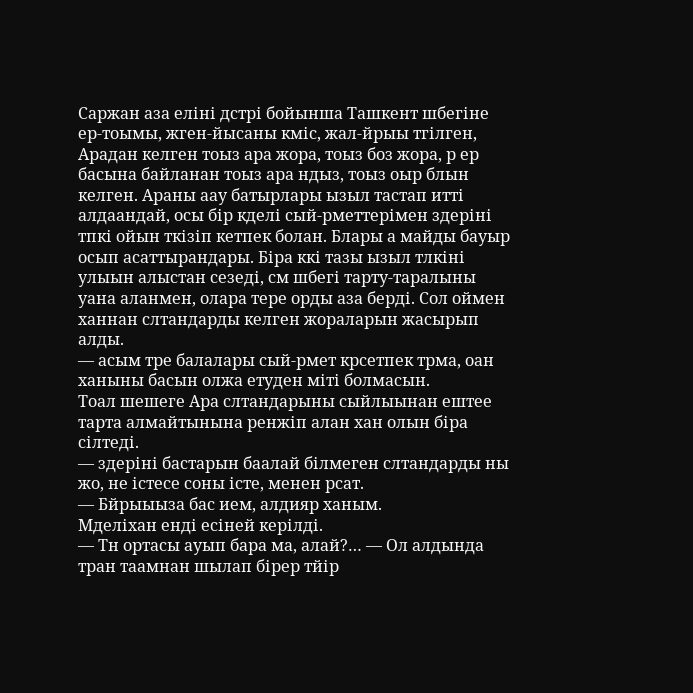Саржан аза еліні дстрі бойынша Ташкент шбегіне ер-тоымы, жген-йысаны кміс, жал-йрыы тгілген, Арадан келген тоыз ара жора, тоыз боз жора, р ер басына байланан тоыз ара ндыз, тоыз оыр блын келген. Араны аау батырлары ызыл тастап итті алдаандай, осы бір кделі сый-рметтерімен здеріні тпкі ойын ткізіп кетпек болан. Блары а майды бауыр осып асаттырандары. Біра ккі тазы ызыл тлкіні улыын алыстан сезеді, см шбегі тарту-таралыны уана аланмен, олара тере орды аза берді. Сол оймен ханнан слтандарды келген жораларын жасырып алды.
— асым тре балалары сый-рмет крсетпек трма, оан ханыны басын олжа етуден міті болмасын.
Тоал шешеге Ара слтандарыны сыйлыынан ештее тарта алмайтынына ренжіп алан хан олын біра сілтеді.
— здеріні бастарын баалай білмеген слтандарды ны жо, не істесе соны істе, менен рсат.
— Бйрыыыза бас ием, алдияр ханым.
Мделіхан енді есіней керілді.
— Тн ортасы ауып бара ма, алай?… — Ол алдында тран таамнан шылап бірер тйір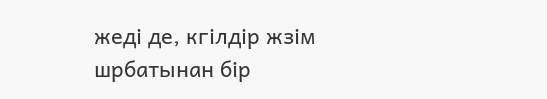жеді де, кгілдір жзім шрбатынан бір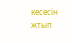кесесін жтып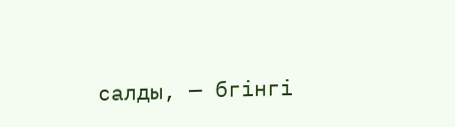салды, — бгінгі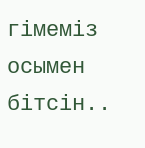гімеміз осымен бітсін..